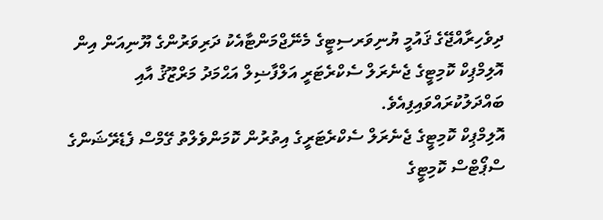ދިވެހިރާއްޖޭގެ ޤައުމީ ޔުނިވަރސިޓީގެ މެނޭޖްމަންޓާއެކު ދަރިވަރުންގެ ޔޫނިއަން އިން އޮލިމްޕިކް ކޮމިޓީގެ ޖެނެރަލް ސެކްރެޓަރީ އަލްފާޟިލް އަޙްމަދު މަރްޒޫޤު އާއި ބައްދަލުކުރައްވައިފިއެވެ.
އޮލިމްޕިކް ކޮމިޓީގެ ޖެނެރަލް ސެކްރެޓަރީގެ އިތުރުން ކޮމަންވެލްތު ގޭމްސް ފެޑެރޭޝަންގެ ސްޕޯޓްސް ކޮމިޓީގެ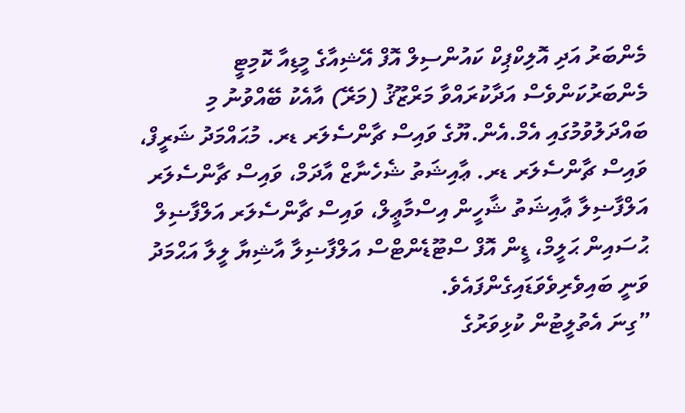މެންބަރު އަދި އޮލިކްޕިކް ކައުންސިލް އޮފް އޭޝިއާގެ މީޑިއާ ކޮމިޓީ މެންބަރުކަންވެސް އަދާކުރައްވާ މަރްޒޫޤު (މަރޭ) އާއެކު ބޭއްވުނު މި ބައްދަލުވުމުގައި އެމް.އެން.ޔޫގެ ވައިސް ޗާންސެލަރ ޑރ. މުޙައްމަދު ޝަރީފް، ވައިސް ޗާންސެލަރ ޑރ. ޢާއިޝަތު ޝެހެނާޒް އާދަމް، ވައިސް ޗާންސެލަރ އަލްފާޟިލާ ޢާއިޝަތު ޝާހީން އިސްމާޢީލް، ވައިސް ޗާންސެލަރ އަލްފާޟިލް ޙުސައިން ޙަލީމް، ޑީން އޮފް ސްޓޫޑެންޓްސް އަލްފާޟިލާ އާޝިޔާ ލީލާ އަޙްމަދު ވަނީ ބައިވެރިވެވަޑައިގެންފައެވެ.
”ގިނަ އެތުލީޓުން ކުޅިވަރުގެ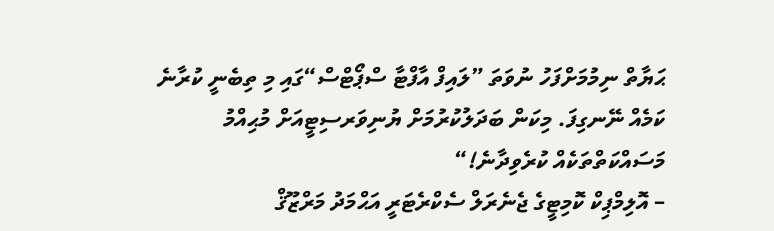ޙަޔާތް ނިމުމަށްފަހު ނުވަތަ ”ލައިފް އާފްޓާ ސްޕޯޓްސް“ގައި މި ތިބެނީ ކުރާނެ ކަމެއް ނޭނގިފަ. މިކަން ބަދަލުކުރުމަށް ޔުނިވަރސިޓީއަށް މުޙިއްމު މަސައްކަތްތަކެއް ކުރެވިދާނެ!“
– އޮލިމްޕިކް ކޮމިޓީގެ ޖެނެރަލް ސެކްރެޓަރީ އަޙްމަދު މަރްޒޫޤް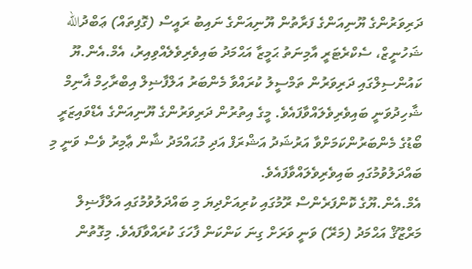ދަރިވަރުންގެ ޔޫނިއަންގެ ފަރާތުން ޔޫނިއަންގެ ނައިބު ރައީސް (ގޮފިތައް) ޢަބްދުالله ޝަހުނީޒް، ސެކްރެޓަރީ އާމިނަތު ޙަމީޒާ އަޙްމަދު ބައިވެރިވެލެއްވިއިރު، އެމް.އެން.ޔޫ ކައުންސިލްގައި ދަރިވަރުން ތަމްސީލު ކުރައްވާ މެންބަރު އަލްފާޟިލް އިބްރާހިމް ޣާނިމް ޝާހިދުވަނީ ބައިވެރިވެލައްވާފައެވެ. މީގެ އިތުރުން ދަރިވަރުންގެ ޔޫނިއަންގެ އެޑްވައިޒަރީ ބޯޑުގެ މެންބަރުންކަމަށްވާ އަރުޝަދު އަޝްރަފް އަދި މުޙައްމަދު ޝާން ޢާމިރު ވެސް ވަނީ މި ބައްދަލުވުމުގައި ބައިވެރިވެލައްވާފައެވެ.
އެމް.އެން.ޔޫގެ ކޮންފަރެންސް ރޫމުގައި ކުރިއަށްދިޔަ މި ބައްދަލުވުމުގައި އަލްފާޟިލް މަރްޒޫޤް އަޙްމަދު (މަރޭ) ވަނީ ވަރަށް ގިނަ ކަންކަން ފާހަގަ ކުރައްވާފައެވެ. މިގޮތުން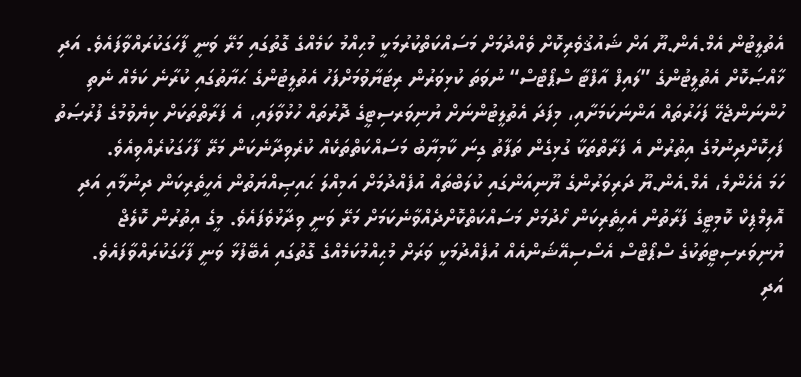އެތުލީޓުން އެމް.އެން.ޔޫ އަށް ޝައުޤުވެރިކޮށް ވެއްދުމަށް މަސައްކަތްކުރުމަކީ މުޙިއްމު ކަމެއްގެ ގޮތުގައި މަރޭ ވަނީ ފާހަގަކުރައްވާފައެވެ. އަދި ޚާއްޞަކޮށް އެތުލީޓުންގެ ”ލައިފް އާފްޓާ ސްޕޯޓްސް“ ނުވަތަ ކުޅިވަރުން ރިޓަޔާވުމަށްފަހު އެތުލީޓުންގެ ޙަޔާތުގައި ކުރާނެ ކަމެއް ނެތި ހުންނަންޖެހޭ ފަހަރުތައް އަންނަކަމަށާއި، މިފަދަ އެތުލީޓުންނަށް ޔުނިވަރސިޓީގެ ދޮރުތައް ހުޅުވާލައި، އެ ފަރާތްތަކަށް ކިޔެވުމުގެ ފުރުޞަތު ފަހިކޮށްދިނުމުގެ އިތުރުން އެ ފަރާތްތަކާ ގުޅިގެން ތަފާތު ގިނަ ކާމިޔާބު މަސައްކަތްތަކެއް ކުރެވިދާނެކަން މަރޭ ފާހަގަކުރެއްވިއެވެ.
ހަމަ އެހެންމެ، އެމް.އެން.ޔޫ ދަރިވަރުންގެ ޔޫނިއަންގައި ކުލަބްތައް އުފެއްދުމަށް އަމިއްލަ ޙައިޞިއްޔަތުން އެހީތެރިކަން ދިނުމާއި އަދި އޮލިމްޕިކް ކޮމިޓީގެ ފަރާތުން އެހީތެރިކަން ހޯދުމަށް މަސައްކަތްކޮށްދެއްވާނެކަމަށް މަރޭ ވަނީ ވިދާޅުވެފައެވެ. މީގެ އިތުރުން ކޮލެޖް ޔުނިވަރސިޓީތަކުގެ ސްޕޯޓްސް އެސޯސިއޭޝަންއެއް އުފެއްދުމަކީ ވަރަށް މުޙިއްމުކަމެއްގެ ގޮތުގައި އެބޭފުޅާ ވަނީ ފާހަގަކުރައްވާފައެވެ.
އަދި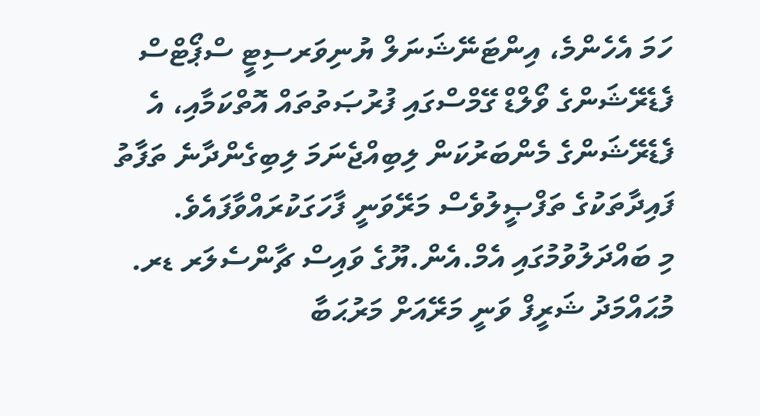ހަމަ އެހެންމެ، އިންޓަނޭޝަނަލް ޔުނިވަރސިޓީ ސްޕޯޓްސް ފެޑެރޭޝަންގެ ވޯލްޑް ގޭމްސްގައި ފުރުޞަތުތައް އޮތްކަމާއި، އެ ފެޑެރޭޝަންގެ މެންބަރުކަން ލިބިއްޖެނަމަ ލިބިގެންދާނެ ތަފާތު ފައިދާތަކުގެ ތަފްޞީލުވެސް މަރޭވަނީ ފާހަގަކުރައްވާފައެވެ.
މި ބައްދަލުވުމުގައި އެމް.އެން.ޔޫގެ ވައިސް ޗާންސެލަރ ޑރ. މުޙައްމަދު ޝަރީފް ވަނީ މަރޭއަށް މަރުޙަބާ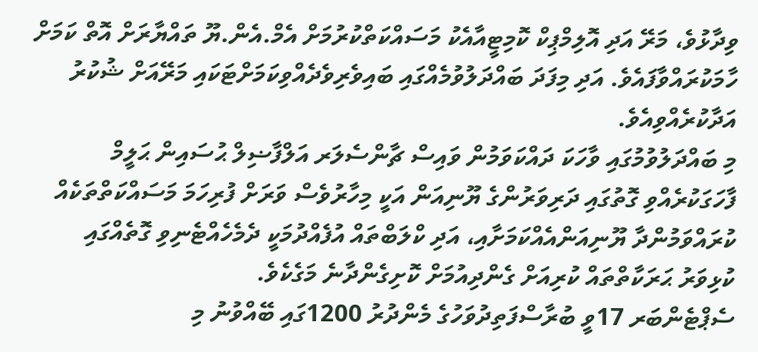ވިދާޅުވެ، މަރޭ އަދި އޮލިމްޕިކް ކޮމިޓީއާއެކު މަސައްކަތްކުރުމަށް އެމް.އެން.ޔޫ ތައްޔާރަށް އޮތް ކަމަށް ހާމަކުރައްވާފައެވެ. އަދި މިފަދަ ބައްދަލުވުމެއްގައި ބައިވެރިވެދެއްވިކަމަށްޓަކައި މަރޭއަށް ޝުކުރު އަދާކުރެއްވިއެވެ.
މި ބައްދަލުވުމުގައި ވާހަކަ ދައްކަވަމުން ވައިސް ޗާންސެލަރ އަލްފާޟިލް ޙުސައިން ޙަލީމް ފާހަގަކުރެއްވި ގޮތުގައި ދަރިވަރުންގެ ޔޫނިއަން އަކީ މިހާރުވެސް ވަރަށް ފުރިހަމަ މަސައްކަތްތަކެއް ކުރައްވަމުންދާ ޔޫނިއަންއެއްކަމަށާއި، އަދި ކްލަބްތައް އުފެއްދުމަކީ ދެމެހެއްޓެނިވި ގޮތެއްގައި ކުޅިވަރު ޙަރަކާތްތައް ކުރިއަށް ގެންދިއުމަށް ކޮށިގެންދާނެ މަގެކެވެ.
ސެޕްޓެންބަރ 17ވީ ބުރާސްފަތިދުވަހުގެ މެންދުރު 1200ގައި ބޭއްވުނު މި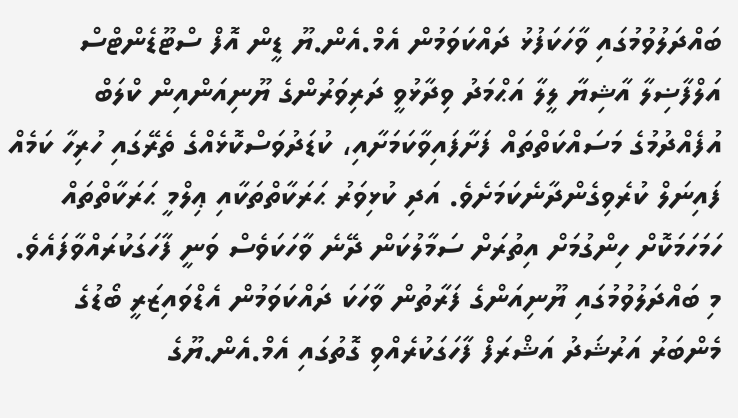ބައްދަލުވުމުގައި ވާހަކަފުޅު ދައްކަވަމުން އެމް.އެން.ޔޫ ޑީން އޮފް ސްޓޫޑެންޓްސް އަލްފާޟިލާ އާޝިޔާ ލީލާ އަޙްމަދު ވިދާޅުވީ ދަރިވަރުންގެ ޔޫނިއަންއިން ކްލަބް އުފެއްދުމުގެ މަސައްކަތްތައް ފަށާފައިވާކަމަށާއި، ކުޑަދުވަސްކޮޅެއްގެ ތެރޭގައި ހުރިހާ ކަމެއް ފައިނަލް ކުރެވިގެންދާނެކަމަށެވެ. އަދި ކުޅިވަރު ޙަރަކާތްތަކާއި ޢިލްމީ ޙަރަކާތްތައް ހަމަހަމަކޮށް ހިންގުމަށް އިތުރަށް ސަމާލުކަން ދޭނެ ވާހަކަވެސް ވަނީ ފާހަގަކުރައްވާފައެވެ.
މި ބައްދަލުވުމުގައި ޔޫނިއަންގެ ފަރާތުން ވާހަކަ ދައްކަވަމުން އެޑްވައިޒަރީ ބޯޑުގެ މެންބަރު އަރުޝަދު އަޝްރަފް ފާހަގަކުރެއްވި ގޮތުގައި އެމް.އެން.ޔޫގެ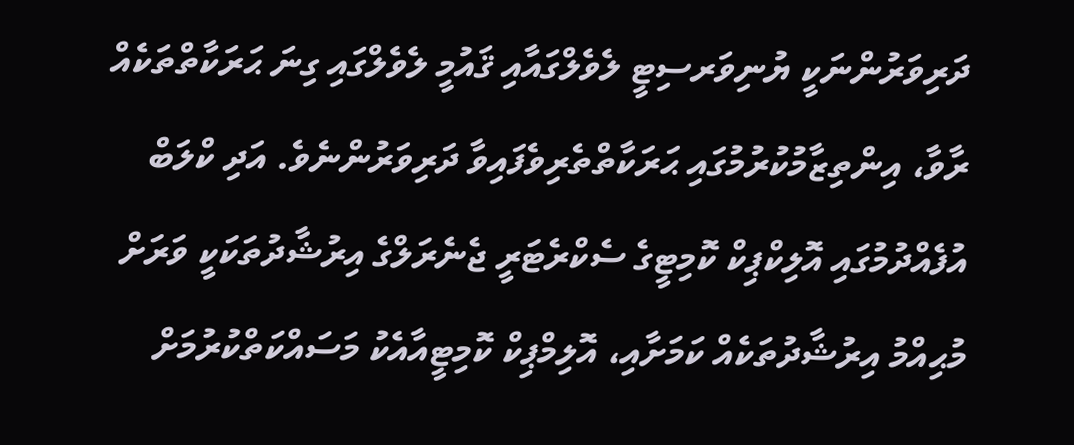ދަރިވަރުންނަކީ ޔުނިވަރސިޓީ ލެވެލްގައާއި ޤައުމީ ލެވެލްގައި ގިނަ ޙަރަކާތްތަކެއް ރާވާ، އިންތިޒާމުކުރުމުގައި ޙަރަކާތްތެރިވެފައިވާ ދަރިވަރުންނެވެ. އަދި ކްލަބް އުފެއްދުމުގައި އޮލިކްޕިކް ކޮމިޓީގެ ސެކްރެޓަރީ ޖެނެރަލްގެ އިރުޝާދުތަކަކީ ވަރަށް މުޙިއްމު އިރުޝާދުތަކެއް ކަމަށާއި، އޮލިމްޕިކް ކޮމިޓީއާއެކު މަސައްކަތްކުރުމަށް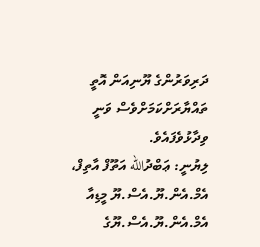ދަރިވަރުންގެ ޔޫނިއަން އޮތީ ތައްޔާރަށްކަމަށްވެސް ވަނީ ވިދާޅުވެފައެވެ.
ލިޔުނީ: ޢަބްދުالله އަތޫފް އާތިފް،
އެމް.އެން.ޔޫ.އެސް.ޔޫ މީޑިއާ
އެމް.އެން.ޔޫ.އެސް.ޔޫގެ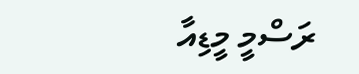ރަސްމީ މީޑިއާ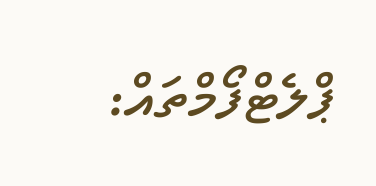ޕްލެޓްފޯމްތައް: